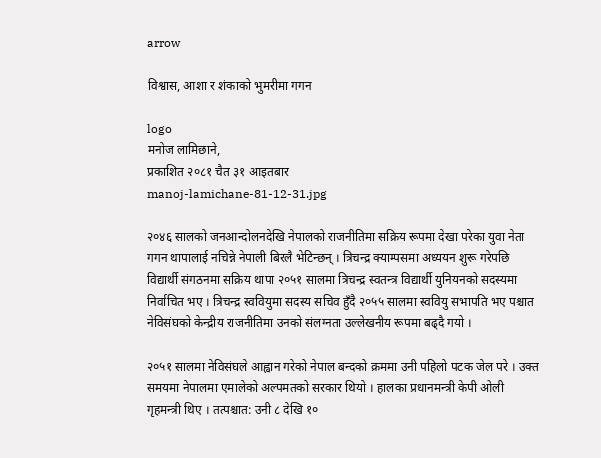arrow

विश्वास, आशा र शंकाको भुमरीमा गगन

logo
मनोज लामिछाने,
प्रकाशित २०८१ चैत ३१ आइतबार
manoj-lamichane-81-12-31.jpg

२०४६ सालको जनआन्दोलनदेखि नेपालको राजनीतिमा सक्रिय रूपमा देखा परेका युवा नेता गगन थापालाई नचिन्ने नेपाली बिरलै भेटिन्छन् । त्रिचन्द्र क्याम्पसमा अध्ययन शुरू गरेपछि विद्यार्थी संगठनमा सक्रिय थापा २०५१ सालमा त्रिचन्द्र स्वतन्त्र विद्यार्थी युनियनको सदस्यमा निर्वाचित भए । त्रिचन्द्र स्ववियुमा सदस्य सचिव हुँदै २०५५ सालमा स्ववियु सभापति भए पश्चात नेविसंघको केन्द्रीय राजनीतिमा उनको संलग्नता उल्लेखनीय रूपमा बढ्दै गयो ।

२०५१ सालमा नेविसंघले आह्वान गरेको नेपाल बन्दको क्रममा उनी पहिलो पटक जेल परे । उक्त समयमा नेपालमा एमालेको अल्पमतको सरकार थियो । हालका प्रधानमन्त्री केपी ओली गृहमन्त्री थिए । तत्पश्चात: उनी ८ देखि १०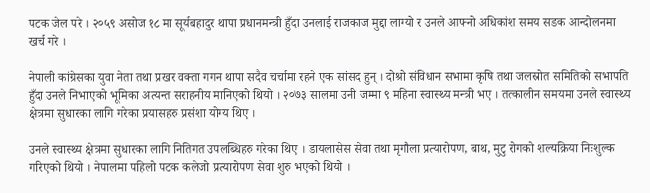पटक जेल परे । २०५९ असोज १८ मा सूर्यबहादुर थापा प्रधानमन्त्री हुँदा उनलाई राजकाज मुद्दा लाग्यो र उनले आफ्नो अधिकांश समय सडक आन्दोलनमा खर्च गरे ।

नेपाली कांग्रेसका युवा नेता तथा प्रखर वक्ता गगन थापा सदैव चर्चामा रहने एक सांसद हुन् । दोश्रो संविधान सभामा कृषि तथा जलस्रोत समितिको सभापति हुँदा उनले निभाएको भूमिका अत्यन्त सराहनीय मानिएको थियो । २०७३ सालमा उनी जम्मा ९ महिना स्वास्थ्य मन्त्री भए । तत्कालीन समयमा उनले स्वास्थ्य क्षेत्रमा सुधारका लागि गरेका प्रयासहरु प्रसंशा योग्य थिए ।

उनले स्वास्थ्य क्षेत्रमा सुधारका लागि नितिगत उपलब्धिहरु गरेका थिए । डायलासेस सेवा तथा मृगौला प्रत्यारोपण, बाथ, मुटु रोगको शल्यक्रिया निःशुल्क गरिएको थियो । नेपालमा पहिलो पटक कलेजो प्रत्यारोपण सेवा शुरु भएको थियो ।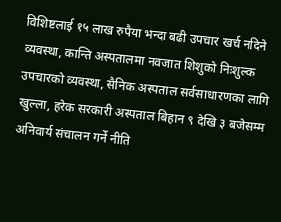विशिष्टलाई १५ लाख रुपैया भन्दा बढी उपचार खर्च नदिने व्यवस्था, कान्ति अस्पतालमा नवजात शिशुको निःशुल्क उपचारको व्यवस्था, सैनिक अस्पताल सर्वसाधारणका लागि खुल्ला, हरेक सरकारी अस्पताल बिहान ९ देखि ३ बजेसम्म अनिवार्य संचालन गर्ने नीति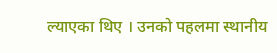ल्याएका थिए । उनको पहलमा स्थानीय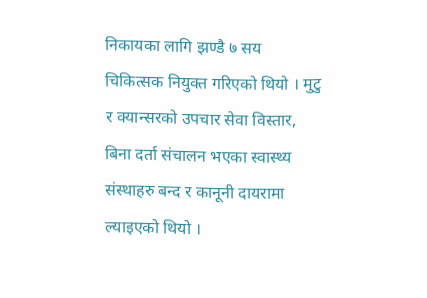निकायका लागि झण्डै ७ सय चिकित्सक नियुक्त गरिएको थियो । मुटु र क्यान्सरको उपचार सेवा विस्तार, बिना दर्ता संचालन भएका स्वास्थ्य संस्थाहरु बन्द र कानूनी दायरामा ल्याइएको थियो ।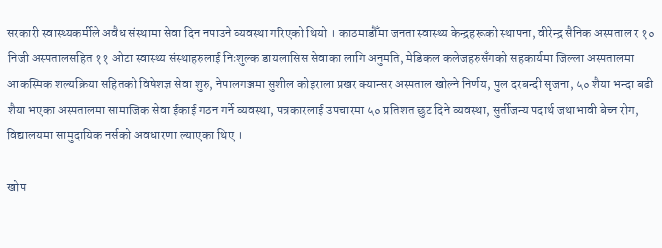सरकारी स्वास्थ्यकर्मीले अवैध संस्थामा सेवा दिन नपाउने व्यवस्था गरिएको थियो । काठमाडौँमा जनता स्वास्थ्य केन्द्रहरूको स्थापना, वीरेन्द्र सैनिक अस्पताल र १० निजी अस्पतालसहित ११ ओटा स्वास्थ्य संस्थाहरुलाई निःशुल्क डायलासिस सेवाका लागि अनुमति, मेडिकल कलेजहरुसँगको सहकार्यमा जिल्ला अस्पतालमा आकस्मिक शल्यक्रिया सहितको विषेशज्ञ सेवा शुरु, नेपालगञ्जमा सुशील कोइराला प्रखर क्यान्सर अस्पताल खोल्ने निर्णय, पुल दरबन्दी सृजना, ५० शैया भन्दा बढी शैया भएका अस्पतालमा सामाजिक सेवा ईकाई गठन गर्ने व्यवस्था, पत्रकारलाई उपचारमा ५० प्रतिशत छुट दिने व्यवस्था, सुर्तीजन्य पदार्थ जथाभावी बेच्न रोग, विद्यालयमा सामुदायिक नर्सको अवधारणा ल्याएका थिए ।

खोप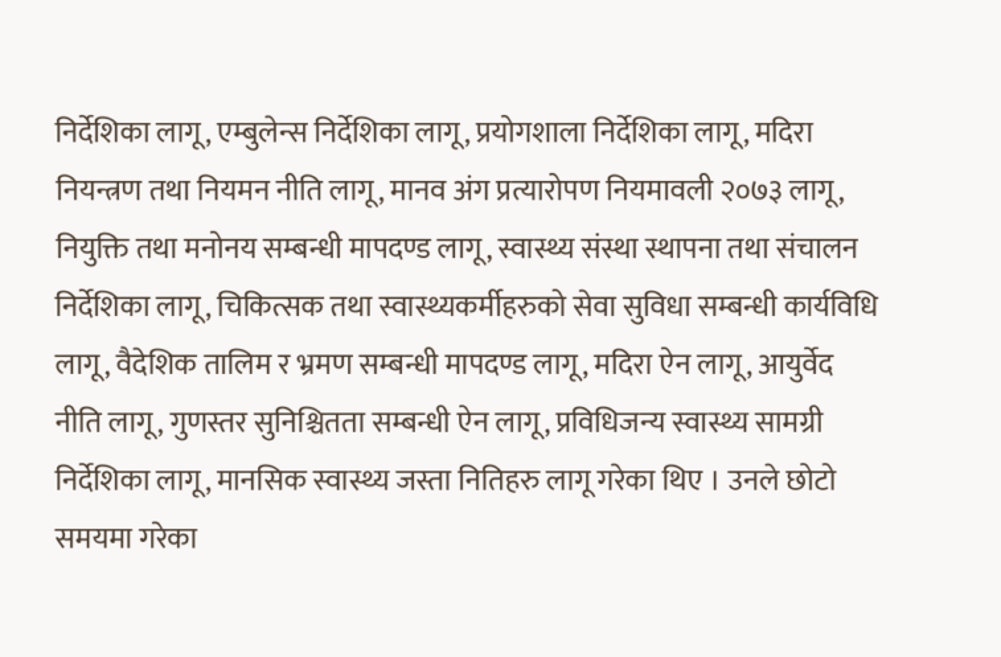निर्देशिका लागू, एम्बुलेन्स निर्देशिका लागू, प्रयोगशाला निर्देशिका लागू, मदिरा नियन्त्रण तथा नियमन नीति लागू, मानव अंग प्रत्यारोपण नियमावली २०७३ लागू, नियुक्ति तथा मनोनय सम्बन्धी मापदण्ड लागू, स्वास्थ्य संस्था स्थापना तथा संचालन निर्देशिका लागू, चिकित्सक तथा स्वास्थ्यकर्मीहरुको सेवा सुविधा सम्बन्धी कार्यविधि लागू, वैदेशिक तालिम र भ्रमण सम्बन्धी मापदण्ड लागू, मदिरा ऐन लागू, आयुर्वेद नीति लागू, गुणस्तर सुनिश्चितता सम्बन्धी ऐन लागू, प्रविधिजन्य स्वास्थ्य सामग्री निर्देशिका लागू, मानसिक स्वास्थ्य जस्ता नितिहरु लागू गरेका थिए । उनले छोटो समयमा गरेका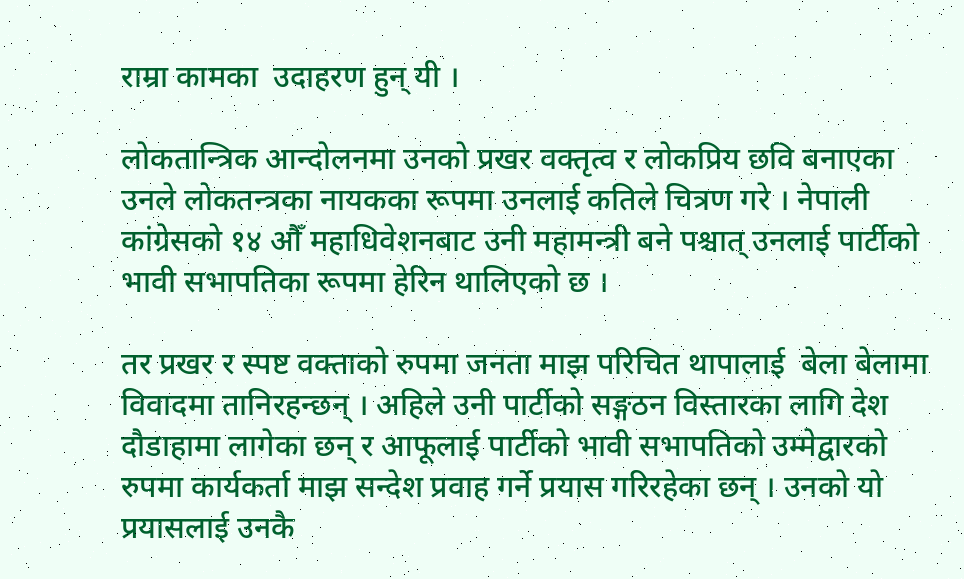राम्रा कामका  उदाहरण हुन् यी ।

लोकतान्त्रिक आन्दोलनमा उनको प्रखर वक्तृत्व र लोकप्रिय छवि बनाएका उनले लोकतन्त्रका नायकका रूपमा उनलाई कतिले चित्रण गरे । नेपाली कांग्रेसको १४ औँ महाधिवेशनबाट उनी महामन्त्री बने पश्चात् उनलाई पार्टीको भावी सभापतिका रूपमा हेरिन थालिएको छ ।

तर प्रखर र स्पष्ट वक्ताको रुपमा जनता माझ परिचित थापालाई  बेला बेलामा विवादमा तानिरहन्छन् । अहिले उनी पार्टीको सङ्गठन विस्तारका लागि देश दौडाहामा लागेका छन् र आफूलाई पार्टीको भावी सभापतिको उम्मेद्वारको रुपमा कार्यकर्ता माझ सन्देश प्रवाह गर्ने प्रयास गरिरहेका छन् । उनको यो प्रयासलाई उनकै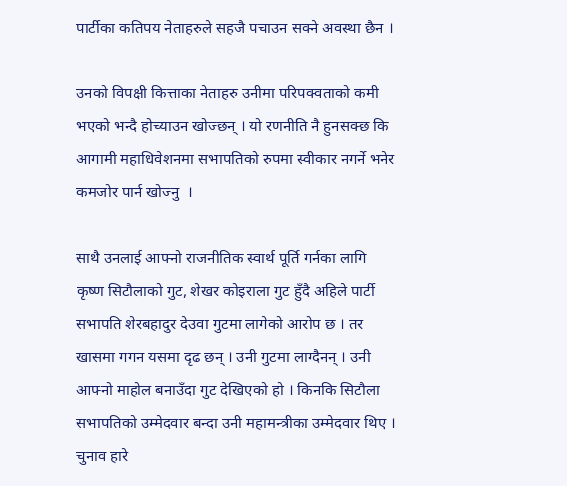पार्टीका कतिपय नेताहरुले सहजै पचाउन सक्ने अवस्था छैन ।

उनको विपक्षी कित्ताका नेताहरु उनीमा परिपक्वताको कमी भएको भन्दै होच्याउन खोज्छन् । यो रणनीति नै हुनसक्छ कि आगामी महाधिवेशनमा सभापतिको रुपमा स्वीकार नगर्ने भनेर कमजोर पार्न खोज्नु  ।

साथै उनलाई आफ्नो राजनीतिक स्वार्थ पूर्ति गर्नका लागि कृष्ण सिटौलाको गुट, शेखर कोइराला गुट हुँदै अहिले पार्टी सभापति शेरबहादुर देउवा गुटमा लागेको आरोप छ । तर खासमा गगन यसमा दृढ छन् । उनी गुटमा लाग्दैनन् । उनी आफ्नो माहोल बनाउँदा गुट देखिएको हो । किनकि सिटौला सभापतिको उम्मेदवार बन्दा उनी महामन्त्रीका उम्मेदवार थिए । चुनाव हारे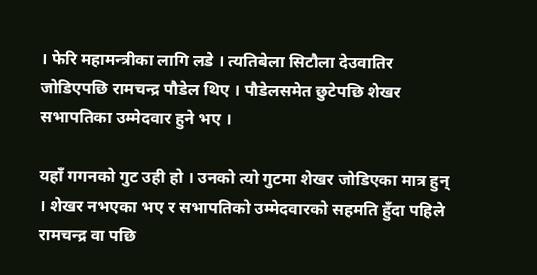। फेरि महामन्त्रीका लागि लडे । त्यतिबेला सिटौला देउवातिर जोडिएपछि रामचन्द्र पौडेल थिए । पौडेलसमेत छुटेपछि शेखर सभापतिका उम्मेदवार हुने भए ।

यहाँ गगनको गुट उही हो । उनको त्यो गुटमा शेखर जोडिएका मात्र हुन् । शेखर नभएका भए र सभापतिको उम्मेदवारको सहमति हुँदा पहिले रामचन्द्र वा पछि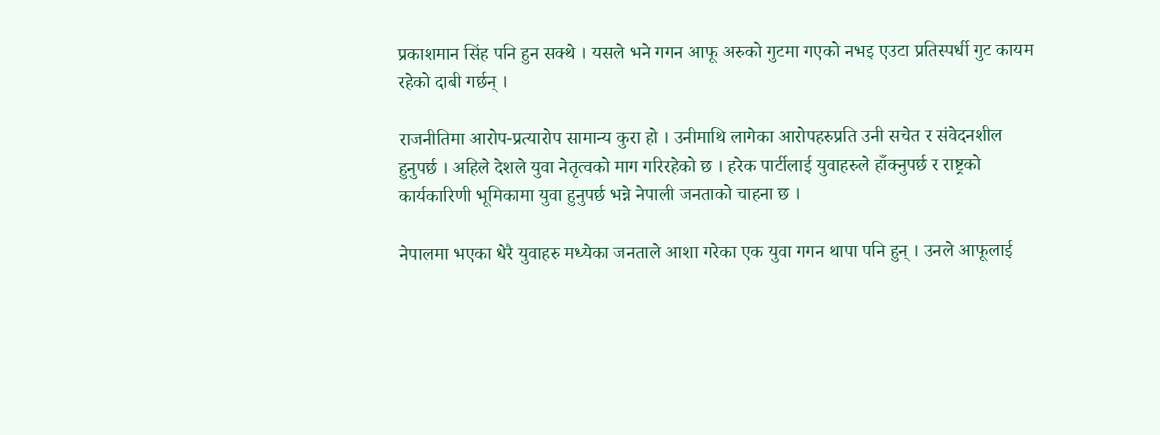प्रकाशमान सिंह पनि हुन सक्थे । यसले भने गगन आफू अरुको गुटमा गएको नभइ एउटा प्रतिस्पर्धी गुट कायम रहेको दाबी गर्छन् ।

राजनीतिमा आरोप-प्रत्यारोप सामान्य कुरा हो । उनीमाथि लागेका आरोपहरुप्रति उनी सचेत र संवेदनशील हुनुपर्छ । अहिले देशले युवा नेतृत्वको माग गरिरहेको छ । हरेक पार्टीलाई युवाहरुले हाँक्नुपर्छ र राष्ट्रको कार्यकारिणी भूमिकामा युवा हुनुपर्छ भन्ने नेपाली जनताको चाहना छ ।

नेपालमा भएका धेरै युवाहरु मध्येका जनताले आशा गरेका एक युवा गगन थापा पनि हुन् । उनले आफूलाई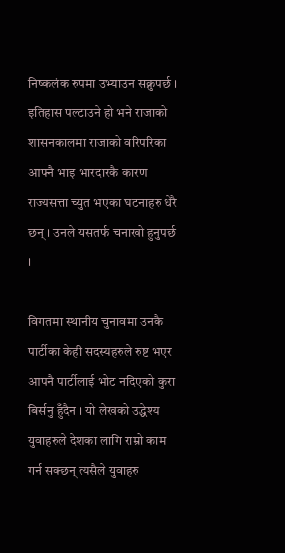निष्कलंक रुपमा उभ्याउन सक्नुपर्छ । इतिहास पल्टाउने हो भने राजाको शासनकालमा राजाको वरिपरिका आफ्नै भाइ भारदारकै कारण राज्यसत्ता च्युत भएका घटनाहरु धेरै छन् । उनले यसतर्फ चनाखो हुनुपर्छ ।

विगतमा स्थानीय चुनावमा उनकै पार्टीका केही सदस्यहरुले रुष्ट भएर आपनै पार्टीलाई भोट नदिएको कुरा बिर्सनु हुँदैन । यो लेखको उद्धेश्य युवाहरुले देशका लागि राम्रो काम गर्न सक्छन् त्यसैले युवाहरु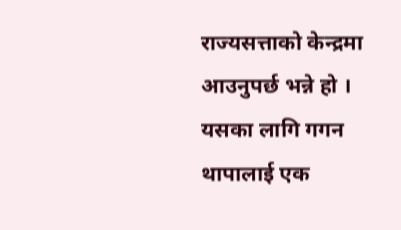राज्यसत्ताको केन्द्रमा आउनुपर्छ भन्ने हो । यसका लागि गगन थापालाई एक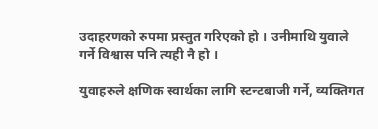उदाहरणको रुपमा प्रस्तुत गरिएको हो । उनीमाथि युवाले गर्ने विश्वास पनि त्यही नै हो ।

युवाहरुले क्षणिक स्वार्थका लागि स्टन्टबाजी गर्ने, व्यक्तिगत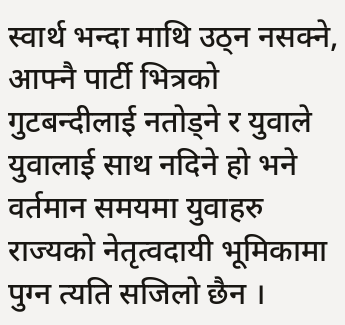स्वार्थ भन्दा माथि उठ्न नसक्ने, आफ्नै पार्टी भित्रको गुटबन्दीलाई नतोड्ने र युवाले युवालाई साथ नदिने हो भने वर्तमान समयमा युवाहरु राज्यको नेतृत्वदायी भूमिकामा पुग्न त्यति सजिलो छैन ।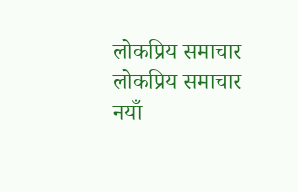लोकप्रिय समाचार
लोकप्रिय समाचार
नयाँ